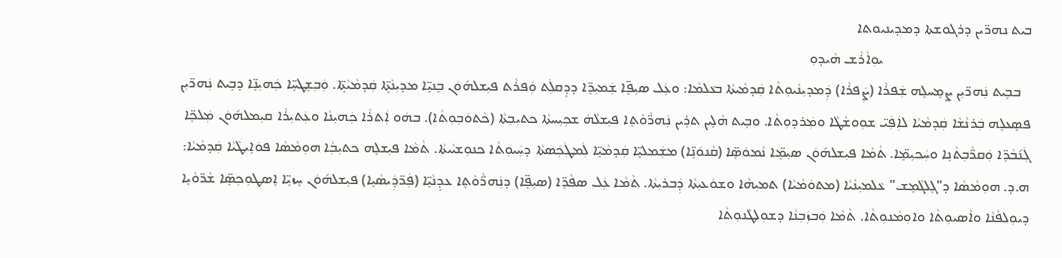ܒܝܬ ܢܗܖ̈ܝܢ ܕܪܓܘܫܬܐ ܕܡܕܝܢܝܘܬܐ
                                         ܝܘܼܐܵܪܵܫ ܗܵܝܕܘܼ
   ܒܒܹܝܬ ܢܲܗܖ̈ܝܼܢ ܨܡܸܚܠܸܗ ܫܲܦܪܵܐ (ܨܲܦܪܵܐ) ܕܲܡܕܝܼܢܵܝܘܼܬܵܐ ܩܲܕܡܵܝܬܵܐ ܒܥܵܠܡܵܐ: ܘܥܲܠ ܣܝܼܦܸ̈ܐ ܫܲܡܝܼܖܸ̈ܐ ܕܕܸܩܠܲܬ ܘܲܦܪܵܬ ܦܝܼܫܠܗ݇ܘܿܢ ܒܸܢܝܸ̈ܐ ܡܕܝܼܢܵܬܸ̈ܐ ܩܲܕܡܵܝܵܬܸ̈ܐ. ܘܲܒܼܫܸܛܚܸ̈ܐ ܟܲܗܝܼܢܸ̈ܐ ܕܒܹܝܬ ܢܲܗܖ̈ܝܼܢ ܦܣܸܥܠܸܗ ܒܲܪܢܵܫܵܐ ܩܲܕܡܵܝܵܐ ܠܐܲܦܲܝ̈ ܫܘܼܘܫܵܛܵܐ ܘܡܲܪܕܘܼܬܵܐ. ܘܒܹܝܬ ܗܵܠܹܝܢ ܬܪܹܝܢ ܢܲܗܖ̈ܵܘܵܬܸܐ ܦܝܼܫܠܵܗܿ ܫܟܼܝܼܚܬܵܐ ܟܬܝܼܒܼܬܵܐ (ܟܵܬܘܿܒܼܘܼܬܵܐ). ܒܗܿܘ ܐܲܬܪܵܐ ܟܲܗܝܼܢܵܐ ܘܥܲܬܝܼܪܵܐ ܩܝܼܡܠܗ݇ܘܿܢ ܡܲܠܟܸ̈ܐ ܓܲܢ݇ܒܵܖܸ̈ܐ ܘܲܩܖ̈ܵܒܼܬܵܢܸܐ ܘܚܲܟܝܼܡܸ̈ܐ. ܬܵܡܵܐ ܦܝܼܫܠܗ݇ܘܿܢ ܣܝܼܡܸ̈ܐ ܢܵܡܘܿܣܸ̈ܐ (ܩܵܢܘܿܢܸ̈ܐ) ܡܫܲܡܠܝܸ̈ܐ ܩܲܕܡܵܝܸ̈ܐ ܠܲܡܛܲܟܲܣܬܵܐ ܕܚܲܝܘܼܬܵܐ ܟܢܘܼܫܝܵܝܬܵܐ. ܬܵܡܵܐ ܦܝܼܫܠܸܗ ܟܬܝܼܒܼܵܐ ܗܘܼܡܵܣܵܐ ܦܘܿܐܹܝܛܵܝܵܐ ܩܲܕܡܵܝܵܐ: ܗ.ܕ. ܗܘܼܡܵܣܵܐ ܕ"ܓܸܠܓܵܡܸܫ" ܥܵܠܡܝܼܢܵܝܵܐ (ܡܬܘܿܡܵܝܵܐ) ܬܡܝܼܗܵܐ ܘܫܘܿܥܝܼܬܵܐ ܕܲܒܪܝܼܬܵܐ. ܬܵܡܵܐ ܥܲܠ ܣܦܵܖܸ̈ܐ (ܣܝܼܦܸ̈ܐ) ܕܢܲܗܖ̈ܵܘܵܬܸܐ ܥܕܹܢܵܝܸ̈ܐ (ܦܲܖ̈ܕܲܝܣܵܝܸܐ) ܦܝܼܫܠܗ݇ܘܿܢ ܚܸܙܝܸ̈ܐ ܐܸܣܛܘܼܟܼܣܸ̈ܐ ܫܵܖ̈ܘܵܝܸܐ ܕܝܘܼܠܦܵܢܵܐ ܘܐܵܣܝܘܼܬܵܐ ܘܐܘܼܡܵܢܘܼܬܵܐ. ܬܵܡܵܐ ܘܲܒܙܲܒܼܢܵܐ ܕܫܘܼܠܛܵܢܘܼܬܵܐ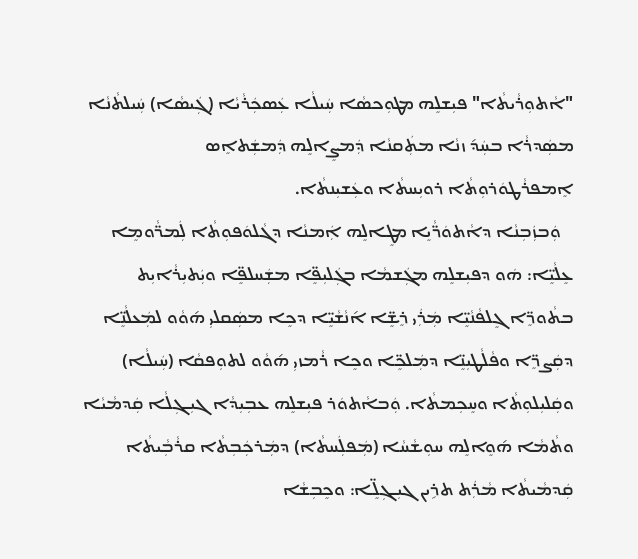"ܐܵܬܘܼܪܵܝܬܵܐ" ܦܝܼܫܠܸܗ ܡܛܘܼܟܣܵܐ ܚܲܝܠܵܐ ܥܲܣܟܲܪܵܝܵܐ (ܓܲܝܣܵܐ) ܚܲܝܠܬܵܢܵܐ ܡܣܲܕܪܵܐ ܒܚܲܕ݇ ܙܢܵܐ ܡܬܲܩܢܵܐ ܕܲܡܨܸܐܠܸܗ ܕܲܡܫܲܬܐܸܣ ܐܸܡܦܪܵܛܘܿܪܘܼܬܵܐ ܪܘܝܼܚܬܵܐ ܘܥܲܫܝܼܢܬܵܐ.
   ܘܲܒܙܲܒܼܢܵܐ ܕܐܵܬܘܿܖ̈ܵܝܸܐ ܡܛܸܐܠܸܗ ܐܲܡܢܵܐ ܕܓܵܠܘܿܦܘܼܬܵܐ ܠܲܡܖ̈ܵܘܡܸܐ ܥܸܠܵܝܸ̈ܐ: ܗܿܘ ܕܦܝܼܫܠܸܗ ܡܓܲܫܡܵܐ ܒܓܲܠܝܼܦܸ̈ܐ ܡܫܲܚܠܦܸ̈ܐ ܘܝܲܬܝܼܪܵܐܝܼܬ ܒܬܵܘܖܸ̈ܐ ܓܸܠܦܵܢܵܝܸ̈ܐ ܡܲܪܲܝ ܪܸܫܸ̈ܐ ܐ݇ܢܵܫܵܝܸ̈ܐ ܕܟܸܐ ܡܣܲܩܠܝܼ ܗ݇ܘܵܘ ܠܡܲܥܠܵܢܸ̈ܐ ܕܩܲܨܖܸ̈ܐ ܘܦܵܠܵܛܝܼܢܸ̈ܐ ܕܡܲܠܟܸ̈ܐ ܘܟܸܐ ܪܵܡܙܝܼ ܗ݇ܘܵܘ ܠܬܘܼܦܩܵܐ (ܚܲܝܠܵܐ) ܘܩܲܠܝܼܠܘܼܬܵܐ ܘܚܸܟܼܡܬܵܐ. ܘܲܒܐܵܬܘܿܪ ܦܝܼܫܠܸܗ ܥܒܼܝܼܕܵܐ ܓܝܼܓܼܠܵܐ ܩܲܕܡܵܝܵܐ ܘܬܵܡܵܐ ܗ݇ܘܸܐܠܸܗ ܚܘܼܫܵܚܵܐ (ܡܲܦܠܲܚܬܵܐ) ܕܡܲܪܟܲܒܼܬܵܐ ܩܪܵܒܼܵܝܬܵܐ ܩܲܕܡܵܝܬܵܐ ܡܵܪܲܬ ܬܪܹܝܢ ܓܝܼܓܼܠܸ̈ܐ: ܘܟܸܒܼܫܵܐ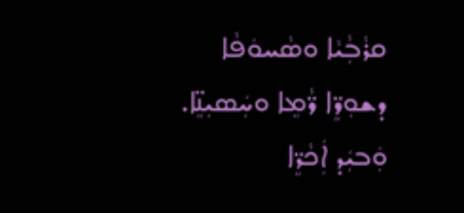ܩܪܵܒܼܵܝܵܐ ܘܣܵܚܘܿܦܵܐ ܕܫܘܼܖܸ̈ܐ ܖ̈ܵܡܸܐ ܘܚܲܣܝܼܢܸ̈ܐ. ܘܲܒܝܲܕ ܐܲܟܵܖܸ̈ܐ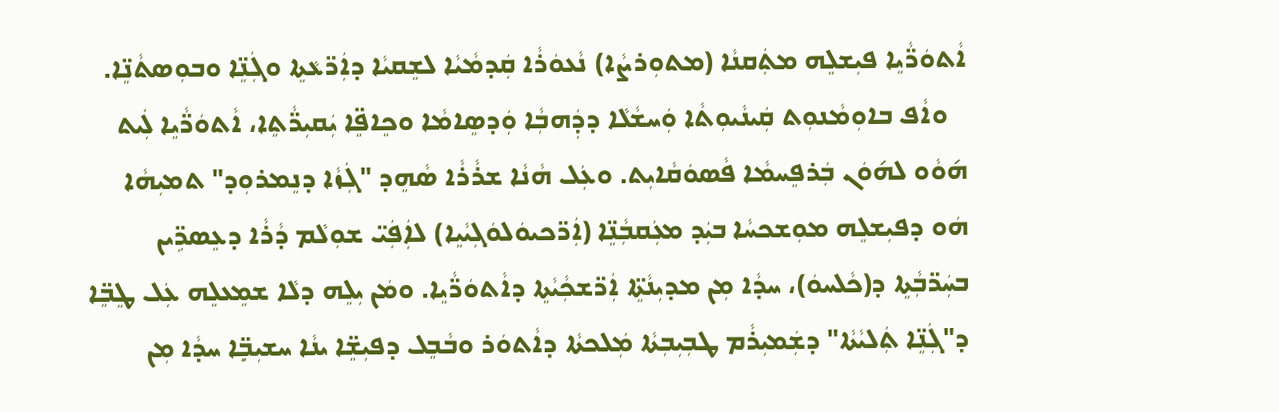ܐܵܬܘܿܖ̈ܵܝܸܐ ܦܝܼܫܠܸܗ ܡܬܲܩܢܵܐ (ܡܬܘܼܪܨܵܐ) ܢܵܥܘܿܪܵܐ ܩܲܕܡܵܝܵܐ ܠܫܸܩܝܵܐ ܕܐܲܖ̈ܥܵܬܸܐ ܘܓܲܢܸ̈ܐ ܘܒܘܼܣܬܵܢܸ̈ܐ.
   ܘܐܵܦ ܒܐܘܼܡܵܢܘܼܬ ܩܲܝܢܵܝܘܼܬܵܐ ܘܲܚܫܵܠܵܐ ܕܕܲܗܒܼܵܐ ܘܲܕܣܸܐܡܵܐ ܘܟܸܐܦܸ̈ܐ ܝܲܩܝܼܖ̈ܵܬܸܐ، ܐܵܬܘܿܖ̈ܵܝܸܐ ܠܲܝܬ ܗ݇ܘܵܘ ܠܗ݇ܘܿܢ ܒܲܪܦܸܚܡܵܐ ܦܵܣܘܿܩܵܐܝܼܬ. ܘܥܲܠ ܗܵܢܵܐ ܫܪܵܪܵܐ ܣܵܗܸܕ "ܓܲܙܵܐ ܕܢܸܡܪܘܼܕ" ܬܡܝܼܗܵܐ ܗܿܘ ܕܦܝܼܫܠܸܗ ܡܘܼܫܟܚܵܐ ܒܝܲܕ ܡܥܲܩܒܼܵܢܸ̈ܐ (ܐܲܖ̈ܟܝܘܿܠܘܿܓܼܝܵܝܸܐ) ܠܐܲܦܲܝ̈ ܫܘܼܠܵܡ ܕܵܪܵܐ ܕܥܸܣܖܹ̈ܝܢ ܒܚܲܖ̈ܒܼܵܬܸܐ ܕ(ܟܵܠܚܘܿ)، ܚܕܵܐ ܡܼܢ ܡܕܝܼܢܵܬܸ̈ܐ ܐܲܖ̈ܫܟܼܵܝܵܬܸܐ ܕܐܵܬܘܿܖ̈ܵܝܸܐ. ܘܡܿܢ ܝܼܠܸܗ ܕܠܵܐ ܫܡܸܥܠܸܗ ܥܲܠ ܛܸܒܸ̈ܐ ܕ"ܓܲܢܸ̈ܐ ܬܲܠܝܵܬܵܐ" ܕܫܲܡܝܼܪܵܡ ܛܒܼܝܼܒܼܬܵܐ ܡܲܠܟܬܵܐ ܕܐܵܬܘܿܪ ܘܒܵܒܸܠ ܕܦܝܼܫܸ̈ܐ ܝܢܵܐ ܚܫܝܼܒܼܸ̈ܐ ܚܕܵܐ ܡܼܢ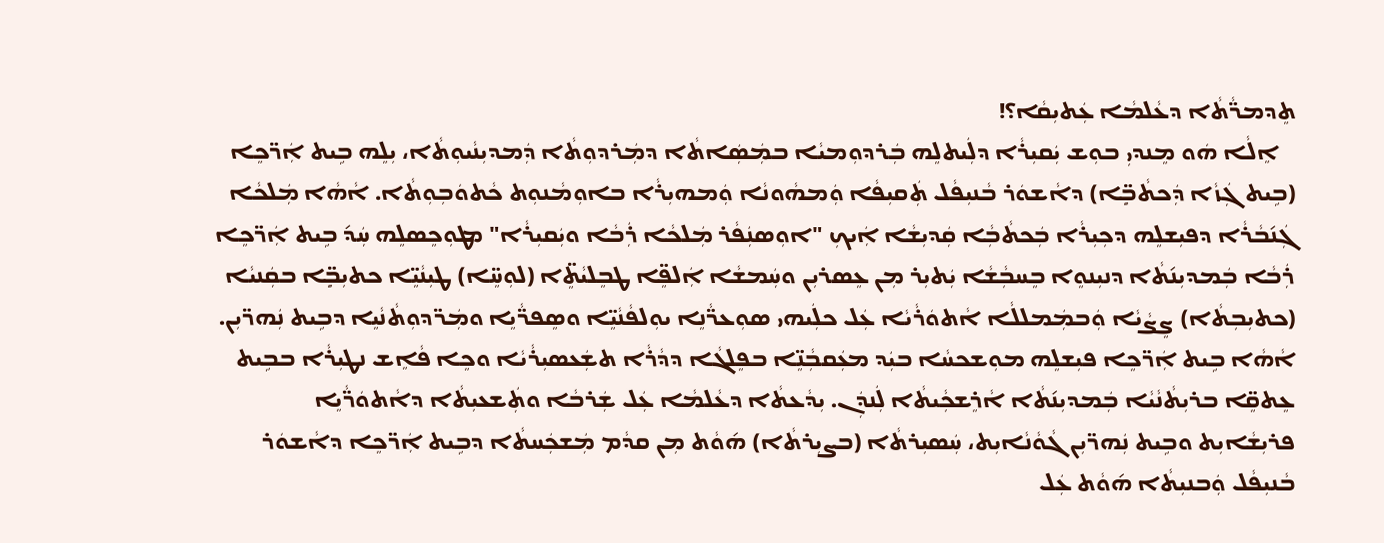ܬܸܕܡܖ̈ܵܬܵܐ ܕܥܵܠܡܵܐ ܥܲܬܝܼܩܵܐ؟!
   ܐܸܠܵܐ ܗܿܘ ܡܸܢܕܝܼ ܒܘܼܫ ܝܲܩܝܼܪܵܐ ܕܠܲܝܬܠܸܗ ܒܲܪܕܘܼܡܝܵܐ ܒܡܲܣܲܐܬܵܐ ܕܡܲܪܕܘܼܬܵܐ ܕܲܡܕܝܼܢܵܝܘܼܬܵܐ، ܝܼܠܸܗ ܒܹܝܬ ܐܲܖ̈ܟܸܐ (ܒܹܝܬ ܓܲܙܵܐ ܕܲܟܬܵܒܼܸ̈ܐ) ܕܐܵܫܘܿܪ ܒܵܢܝܼܦܵܠ ܬܲܩܝܼܦܵܐ ܘܲܡܗܵܘܢܵܐ ܘܲܡܗܝܼܪܵܐ ܒܐܘܼܡܵܢܘܼܬ ܟܵܬܘܿܒܼܘܼܬܵܐ. ܐܵܗܵܐ ܡܲܠܟܵܐ ܓܲܢ݇ܒܵܪܵܐ ܕܦܝܼܫܠܸܗ ܕܟܼܝܼܪܵܐ ܒܲܟܬܵܒܼܵܐ ܩܲܕܝܼܫܵܐ ܐܲܝܟܼ "ܐܘܼܣܢܲܦܵܪ ܡܲܠܟܵܐ ܪܲܒܵܐ ܘܝܲܩܝܼܪܵܐ" ܡܛܘܼܟܸܣܠܸܗ ܚܲܕ݇ ܒܹܝܬ ܐܲܖ̈ܟܸܐ ܪܲܒܵܐ ܒܲܡܕܝܼܢ݇ܬܵܐ ܕܢܝܼܢܘܸܐ ܒܸܚܒܼܵܫܵܐ ܝܲܬܝܼܪ ܡܼܢ ܥܸܣܪܝܼܢ ܘܚܲܡܫܵܐ ܐܲܠܦܸ̈ܐ ܛܒܸܠܝܵܬܸ̈ܐ (ܠܘܼܚܸ̈ܐ) ܛܝܼܢܵܝܸ̈ܐ ܟܬܝܼܒܼܸ̈ܐ ܒܩܲܢܝܵܐ (ܟܬܝܼܒܼܬܵܐ) ܨܸܨܵܝܵܐ ܘܲܒܡܲܡܠܠܵܐ ܐܵܬܘܿܪܵܝܵܐ ܥܲܠ ܟܠܲܝܗܝ ܣܘܼܥܖ̈ܵܢܸܐ ܝܘܼܠܦܵܢܵܝܸ̈ܐ ܘܣܸܦܖ̈ܵܝܸܐ ܘܡܲܖ̈ܕܘܼܬܵܢܵܝܸܐ ܕܒܹܝܬ ܢܲܗܖ̈ܝܼܢ. ܐܵܗܵܐ ܒܹܝܬ ܐܲܖ̈ܟܸܐ ܦܝܼܫܠܸܗ ܡܘܼܫܟܚܵܐ ܒܝܲܕ ܡܥܲܩܒܼܵܢܸ̈ܐ ܒܦܸܠܓܵܐ ܕܕܵܪܵܐ ܬܫܲܥܣܝܼܪܵܝܵܐ ܘܟܸܐ ܦܵܐܸܫ ܢܛܝܼܪܵܐ ܒܒܹܝܬ ܥܸܬܩܸ̈ܐ ܒܪܝܼܬܵܢܵܝܵܐ ܒܲܡܕܝܼܢ݇ܬܵܐ ܐܵܪܸܫܟܼܵܝܬܵܐ ܠܲܢܕܲܢ. ܝܼܕܵܥܬܵܐ ܕܥܵܠܡܵܐ ܥܲܠ ܫܲܪܒܵܐ ܘܬܲܫܥܝܼܬܵܐ ܕܐܵܬܘܿܖ̈ܵܝܸܐ ܦܪܝܼܫܵܐܝܼܬ ܘܒܹܝܬ ܢܲܗܖ̈ܝܼܢ ܓܵܘܵܢܵܐܝܼܬ، ܚܲܣܝܼܪܬܵܐ (ܒܨܝܼܪܬܵܐ) ܗ݇ܘܵܬ ܡܼܢ ܩܕܵܡ ܡܲܫܟܲܚܬܵܐ ܕܒܹܝܬ ܐܲܖ̈ܟܸܐ ܕܐܵܫܘܿܪ ܒܵܢܝܼܦܵܠ ܘܲܒܢܝܼܬܵܐ ܗ݇ܘܵܬ ܥܲܠ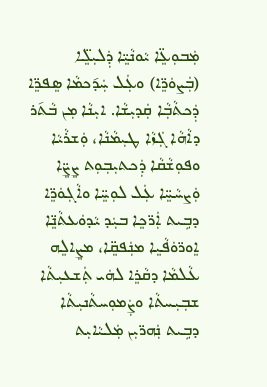ܡܲܒܘܼܥܸ̈ܐ ܝܵܘܢܵܝܸ̈ܐ ܕܲܠܝܼܠܸ̈ܐ (ܒܲܨܘܿܖܸ̈ܐ) ܘܥܲܠ ܚܲܕ݇ܟܡܵܐ ܣܸܦܖܸ̈ܐ ܕܲܟܬܵܒܼܵܐ ܩܲܕܝܼܫܵܐ. ܐܝܼܢܵܐ ܡܼܢ ܒܵܬ݇ܪ ܕܐܵܗܵܐ ܓܲܙܵܐ ܛܝܼܡܵܢܵܐ، ܘܲܫܪܵܝܵܐ ܘܦܘܼܫܵܩܵܐ ܕܲܟܬܝܼܒܼܘܼܬ ܨܸܨܸ̈ܐ ܘܲܨܚܵܚܸ̈ܐ ܥܲܠ ܠܘܼܚܸ̈ܐ ܘܐܵܓܼܘܿܖܸ̈ܐ ܕܒܹܝܬ ܐܲܖ̈ܟܸܐ ܒܝܲܕ ܝܵܕܘܿܥܬܵܢܸ̈ܐ ܐܸܘܖ̈ܘܿܦܵܝܸܐ ܡܢܲܦܩܸ̈ܐ، ܡܨܸܐܠܸܗ ܥܵܠܡܵܐ ܕܩܵܪܸܐ ܠܗܿܝ ܬܲܫܥܝܼܬܵܐ ܫܒܼܝܼܚܬܵܐ ܘܨܲܡܘܼܚܬܵܢܝܼܬܵܐ ܕܒܹܝܬ ܢܲܗܖ̈ܝܼܢ ܡܲܠܝܵܐܝܼܬ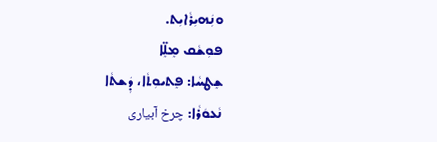ܘܢܲܗܝܼܪܵܐܝܼܬ.
ܦܘܼܫܵܩ ܡܸܠܸ̈ܐ
ܫܸܛܚܵܐ: ܦܸܬܝܘܼܬܵܐ، ܕܲܫܬܵܐ                 ܢܵܥܘܿܪܵܐ: چرخ آبیاری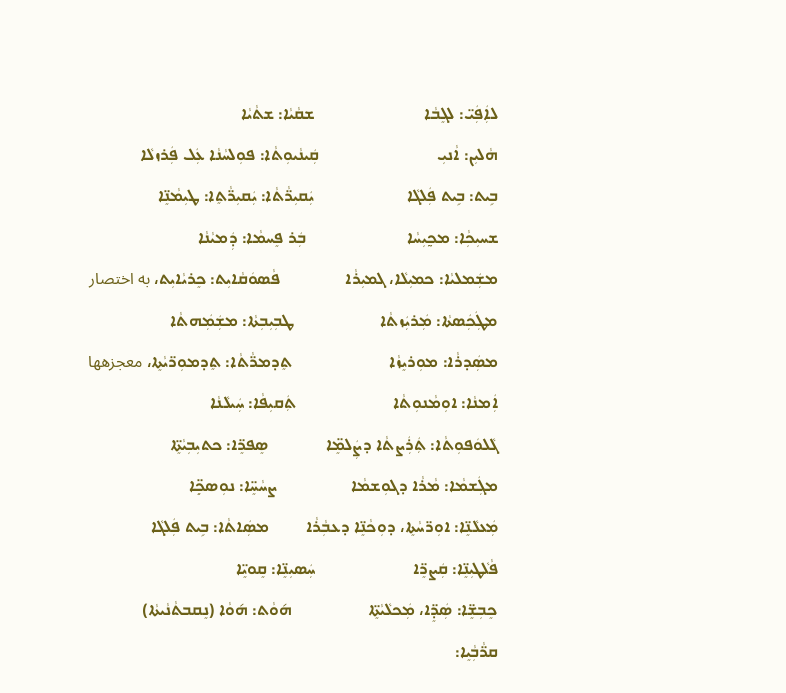ܠܐܲܦܲܝ̈: ܠܓܸܒܵܐ                           ܫܩܵܝܵܐ: ܫܬܵܝܵܐ
ܗܵܠܝܼܢ: ܐܵܢܝܼ                             ܩܲܝܢܵܝܘܼܬܵܐ: ܦܘܼܠܚܵܢܵܐ ܥܲܠ ܦܲܪܙܠܵܐ
ܒܹܝܬ: ܒܹܝܬ ܦܲܠܓܵܐ                       ܝܲܩܝܼܖ̈ܵܬܵܐ: ܝܲܩܝܼܖ̈ܵܬܸܐ: ܛܝܼܡܵܢܸ̈ܐ
ܫܚܝܼܟܼܵܐ: ܡܟ̰ܝܼܚܵܐ                         ܒܲܪ ܦܸܚܡܵܐ: ܕܲܡܝܵܢܵܐ
ܡܫܲܡܠܝܵܐ: ܟܡܝܼܠܵܐ، ܓܡܝܼܪܵܐ                ܦܵܣܘܿܩܵܐܝܼܬ: ܟܸܪܝܵܐܝܼܬ، به اختصار
ܡܛܲܟܲܣܬܵܐ: ܡܲܪܝܲܙܬܵܐ                     ܛܒܼܝܼܒܼܬܵܐ: ܡܫܲܡܲܗܬܵܐ
ܡܣܲܕܪܵܐ: ܡܘܼܪܝܸܙܵܐ                        ܬܸܕܡܖ̈ܵܬܵܐ: ܬܸܕܡܘܼܖ̈ܝܵܬܸܐ، معجزهها
ܐܲܡܢܵܐ: ܐܘܼܡܵܢܘܼܬܵܐ                        ܬܲܩܝܼܦܵܐ: ܚܲܝܠܵܢܵܐ
ܓܵܠܘܿܦܘܼܬܵܐ: ܬܲܪܲܨܬܵܐ ܕܨܲܠܡܸ̈ܐ              ܣܸܦܖܸ̈ܐ: ܟܬܝܼܒܼܝܵܬܸ̈ܐ
ܡܓܲܫܡܵܐ: ܡܵܪܵܐ ܕܓܘܼܫܡܵܐ                  ܨܚܵܚܸ̈ܐ: ܢܘܼܣܟܼܸ̈ܐ
ܡܲܥܠܵܢܸ̈ܐ: ܐܘܼܖ̈ܚܵܬܸܐ، ܕܘܼܟܵܢܸ̈ܐ ܕܥܒܼܵܪܵܐ         ܡܣܲܐܬܵܐ: ܒܹܝܬ ܦܲܠܓܵܐ
ܦܵܠܵܛܝܼܢܸ̈ܐ: ܩܲܨܖܸ̈ܐ                        ܚܲܣܝܼܢܸ̈ܐ: ܩܸܘܝܸ̈ܐ
ܟܸܒܼܫܸ̈ܐ: ܣܲܕܸ̈ܐ، ܡܲܟܠܵܝܵܬܸ̈ܐ                   ܗ݇ܘܵܬ: ܗ݇ܘܵܐ (ܢܸܩܒܬܵܢܵܝܬܵܐ)
ܩܖ̈ܵܒܼܵܝܸܐ: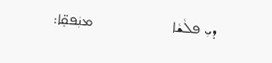ܕܝܼ ܦܠܵܫܵܐ                      ܡܢܲܦܩܸ̈ܐ: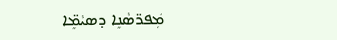ܡܲܦܖ̈ܣܵܢܸܐ ܕܣܝܵܡܸ̈ܐ